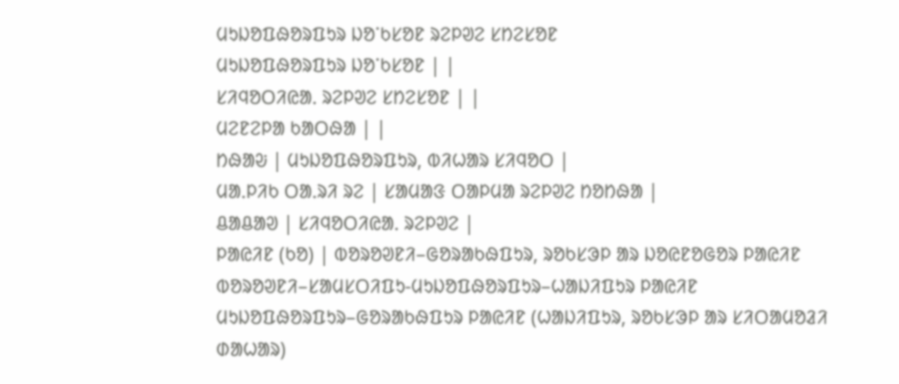ᱢᱩᱡᱚᱯᱷᱚᱨᱯᱩᱨ ᱡᱚᱸᱠᱥᱚᱱ ᱨᱮᱞᱣᱮ ᱥᱴᱮᱥᱚᱱ
ᱢᱩᱡᱚᱯᱷᱚᱨᱯᱩᱨ ᱡᱚᱸᱠᱥᱚᱱ | |
ᱥᱤᱧᱚᱛᱤᱭᱟᱹ ᱨᱮᱞᱣᱮ ᱥᱴᱮᱥᱚᱱ | |
ᱢᱮᱱᱮᱞᱟ ᱠᱟᱛᱷᱟ | |
ᱴᱷᱟᱶ | ᱢᱩᱡᱚᱯᱷᱚᱨᱯᱩᱨ, ᱵᱤᱦᱟᱨ ᱥᱤᱧᱚᱛ |
ᱢᱟᱹᱞᱤᱠ ᱛᱟᱹᱨᱤ ᱨᱮ | ᱥᱟᱢᱟᱝ ᱛᱟᱞᱢᱟ ᱨᱮᱞᱣᱮ ᱴᱚᱴᱷᱟ |
ᱪᱟᱪᱟᱣ | ᱥᱤᱧᱚᱛᱤᱭᱟᱹ ᱨᱮᱞᱣᱮ |
ᱞᱟᱭᱤᱱ (ᱠᱚ) | ᱵᱚᱨᱚᱣᱱᱤ–ᱜᱚᱨᱟᱠᱷᱯᱩᱨ, ᱨᱚᱠᱥᱳᱞ ᱟᱨ ᱡᱚᱭᱱᱚᱜᱚᱨ ᱞᱟᱭᱤᱱ ᱵᱚᱨᱚᱣᱱᱤ–ᱥᱟᱢᱥᱛᱤᱯᱩ-ᱢᱩᱡᱚᱯᱷᱚᱨᱯᱩᱨ–ᱦᱟᱡᱤᱯᱩᱨ ᱞᱟᱭᱤᱱ ᱢᱩᱡᱚᱯᱷᱚᱨᱯᱩᱨ–ᱜᱚᱨᱟᱠᱷᱯᱩᱨ ᱞᱟᱭᱤᱱ (ᱦᱟᱡᱤᱯᱩᱨ, ᱨᱚᱠᱥᱳᱞ ᱟᱨ ᱥᱤᱛᱟᱢᱚᱲᱤ ᱰᱟᱦᱟᱨ)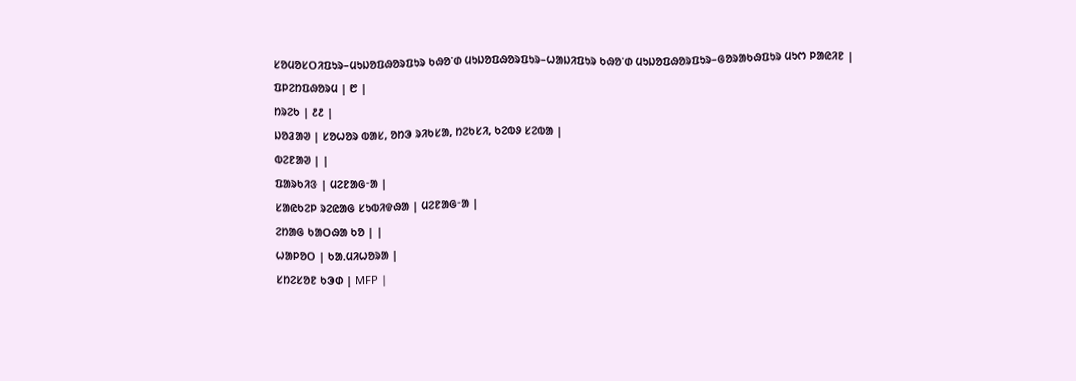ᱥᱚᱢᱚᱥᱛᱤᱯᱩᱨ–ᱢᱩᱡᱚᱯᱷᱚᱨᱯᱩᱨ ᱠᱷᱚᱸᱰ ᱢᱩᱡᱚᱯᱷᱚᱨᱯᱩᱨ–ᱦᱟᱡᱤᱯᱩᱨ ᱠᱷᱚᱸᱰ ᱢᱩᱡᱚᱯᱷᱚᱨᱯᱩᱨ–ᱜᱚᱨᱟᱠᱷᱯᱩᱨ ᱢᱩᱬ ᱞᱟᱭᱤᱱ |
ᱯᱞᱮᱴᱯᱷᱚᱨᱢ | ᱘ |
ᱴᱨᱮᱠ | ᱒᱒ |
ᱡᱚᱲᱟᱣ | ᱥᱚᱦᱚᱨ ᱵᱟᱥ, ᱚᱴᱳ ᱨᱤᱠᱥᱟ, ᱴᱮᱠᱥᱤ, ᱠᱮᱵᱽ ᱥᱮᱵᱟ |
ᱵᱮᱱᱟᱣ | |
ᱯᱟᱨᱠᱤᱝ | ᱢᱮᱱᱟᱜᱼᱟ |
ᱥᱟᱭᱠᱮᱞ ᱨᱮᱭᱟᱜ ᱥᱩᱵᱤᱫᱷᱟ | ᱢᱮᱱᱟᱜᱼᱟ |
ᱮᱴᱟᱜ ᱠᱟᱛᱷᱟ ᱠᱚ | |
ᱦᱟᱞᱚᱛ | ᱠᱟᱹᱢᱤᱦᱚᱨᱟ |
ᱥᱴᱮᱥᱚᱱ ᱠᱳᱰ | MFP |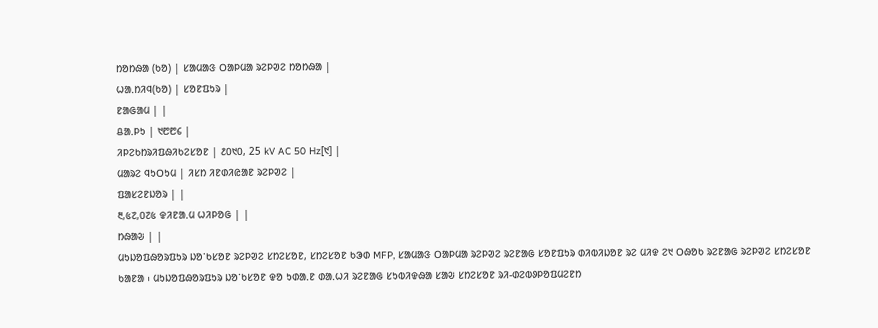ᱴᱚᱴᱷᱟ (ᱠᱚ) | ᱥᱟᱢᱟᱝ ᱛᱟᱞᱢᱟ ᱨᱮᱞᱣᱮ ᱴᱚᱴᱷᱟ |
ᱦᱟᱹᱴᱤᱧ(ᱠᱚ) | ᱥᱚᱱᱯᱩᱨ |
ᱱᱟᱜᱟᱢ | |
ᱪᱟᱹᱞᱩ | ᱑᱘᱘᱔ |
ᱤᱞᱮᱠᱴᱨᱤᱯᱷᱤᱠᱮᱥᱚᱱ | ᱒᱐᱑᱐, 25 kV AC 50 Hz[᱑] |
ᱢᱟᱨᱮ ᱧᱩᱛᱩᱢ | ᱤᱥᱴ ᱤᱱᱰᱤᱭᱟᱱ ᱨᱮᱞᱣᱮ |
ᱯᱟᱥᱮᱱᱡᱚᱨ | |
᱓,᱕᱗,᱐᱗᱕ ᱫᱤᱱᱟᱹᱢ ᱦᱤᱞᱚᱜ | |
ᱴᱷᱟᱶ | |
ᱢᱩᱡᱚᱯᱷᱚᱨᱯᱩᱨ ᱡᱚᱸᱠᱥᱚᱱ ᱨᱮᱞᱣᱮ ᱥᱴᱮᱥᱚᱱ, ᱥᱴᱮᱥᱚᱱ ᱠᱳᱰ MFP, ᱥᱟᱢᱟᱝ ᱛᱟᱞᱢᱟ ᱨᱮᱞᱣᱮ ᱨᱮᱱᱟᱜ ᱥᱚᱱᱯᱩᱨ ᱰᱤᱵᱤᱡᱚᱱ ᱨᱮ ᱢᱤᱫ ᱮ᱑ ᱛᱷᱚᱠ ᱨᱮᱱᱟᱜ ᱨᱮᱞᱣᱮ ᱥᱴᱮᱥᱚᱱ ᱠᱟᱱᱟ ᱾ ᱢᱩᱡᱚᱯᱷᱚᱨᱯᱩᱨ ᱡᱚᱸᱠᱥᱚᱱ ᱫᱚ ᱩᱰᱟᱹᱱ ᱰᱟᱹᱦᱤ ᱨᱮᱱᱟᱜ ᱥᱩᱵᱤᱫᱷᱟ ᱥᱟᱶ ᱥᱴᱮᱥᱚᱱ ᱨᱤ-ᱰᱮᱵᱽᱞᱚᱯᱢᱮᱱᱴ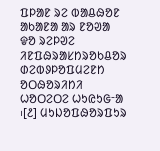ᱯᱞᱟᱱ ᱨᱮ ᱵᱟᱪᱷᱚᱱ ᱟᱠᱟᱱᱟ ᱟᱨ ᱱᱚᱣᱟ ᱫᱚ ᱨᱮᱞᱣᱮ ᱤᱱᱯᱷᱨᱟᱥᱴᱨᱚᱠᱪᱚᱨ ᱰᱮᱵᱽᱞᱚᱯᱢᱮᱱᱴ ᱚᱛᱷᱚᱨᱤᱴᱤ ᱦᱚᱛᱮᱛᱮ ᱦᱩᱭᱩᱜᱼᱟ ᱾[᱒] ᱢᱩᱡᱚᱯᱷᱚᱨᱯᱩᱨ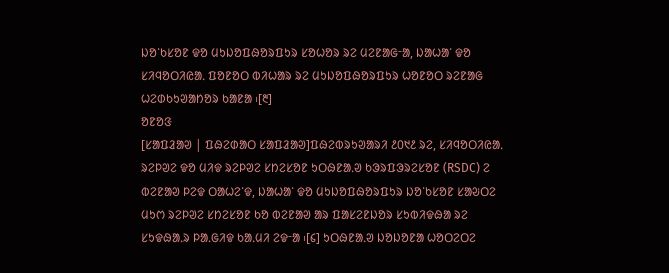ᱡᱚᱸᱠᱥᱚᱱ ᱫᱚ ᱢᱩᱡᱚᱯᱷᱚᱨᱯᱩᱨ ᱥᱚᱦᱚᱨ ᱨᱮ ᱢᱮᱱᱟᱜᱼᱟ, ᱡᱟᱦᱟᱸ ᱫᱚ ᱥᱤᱧᱚᱛᱤᱭᱟᱹ ᱯᱚᱱᱚᱛ ᱵᱤᱦᱟᱨ ᱨᱮ ᱢᱩᱡᱚᱯᱷᱚᱨᱯᱩᱨ ᱦᱚᱱᱚᱛ ᱨᱮᱱᱟᱜ ᱦᱮᱰᱠᱩᱣᱟᱴᱚᱨ ᱠᱟᱱᱟ ᱾[᱓]
ᱚᱱᱚᱝ
[ᱥᱟᱯᱲᱟᱣ | ᱯᱷᱮᱰᱟᱛ ᱥᱟᱯᱲᱟᱣ]ᱯᱷᱮᱵᱨᱩᱣᱟᱨᱤ ᱒᱐᱑᱒ ᱨᱮ, ᱥᱤᱧᱚᱛᱤᱭᱟᱹ ᱨᱮᱞᱣᱮ ᱫᱚ ᱢᱤᱫ ᱨᱮᱞᱣᱮ ᱥᱴᱮᱥᱚᱱ ᱩᱛᱷᱱᱟᱹᱣ ᱠᱳᱨᱯᱳᱨᱮᱥᱚᱱ (RSDC) ᱮ ᱵᱮᱱᱟᱣ ᱞᱮᱫ ᱛᱟᱦᱮᱸᱫ, ᱡᱟᱦᱟᱸ ᱫᱚ ᱢᱩᱡᱚᱯᱷᱚᱨᱯᱩᱨ ᱡᱚᱸᱠᱥᱚᱱ ᱥᱟᱶᱛᱮ ᱢᱩᱬ ᱨᱮᱞᱣᱮ ᱥᱴᱮᱥᱚᱱ ᱠᱚ ᱵᱮᱱᱟᱣ ᱟᱨ ᱯᱟᱥᱮᱱᱡᱚᱨ ᱥᱩᱵᱤᱫᱷᱟ ᱨᱮ ᱥᱩᱫᱷᱟᱹᱨ ᱞᱟᱹᱜᱤᱫ ᱠᱟᱹᱢᱤ ᱮᱫᱼᱟ ᱾[᱔] ᱩᱛᱷᱱᱟᱹᱣ ᱡᱚᱡᱚᱱᱟ ᱦᱚᱛᱮᱛᱮ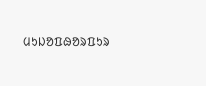ᱢᱩᱡᱚᱯᱷᱚᱨᱯᱩᱨ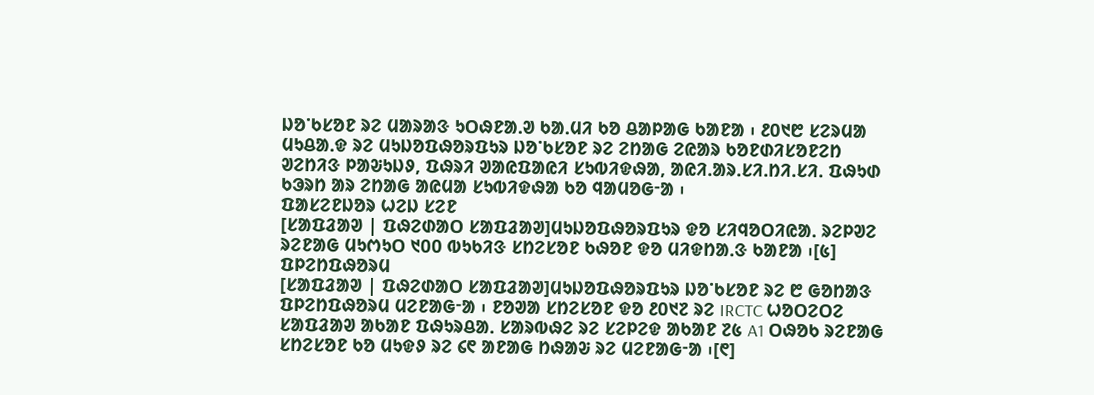ᱡᱚᱸᱠᱥᱚᱱ ᱨᱮ ᱢᱟᱨᱟᱝ ᱩᱛᱷᱱᱟᱹᱣ ᱠᱟᱹᱢᱤ ᱠᱚ ᱪᱟᱞᱟᱜ ᱠᱟᱱᱟ ᱾ ᱒᱐᱑᱘ ᱥᱮᱨᱢᱟ ᱢᱩᱪᱟᱹᱫ ᱨᱮ ᱢᱩᱡᱚᱯᱷᱚᱨᱯᱩᱨ ᱡᱚᱸᱠᱥᱚᱱ ᱨᱮ ᱮᱴᱟᱜ ᱮᱭᱟᱨ ᱠᱚᱱᱰᱤᱥᱚᱱᱮᱴ ᱣᱮᱴᱤᱝ ᱞᱟᱶᱩᱡᱽ, ᱯᱷᱨᱤ ᱣᱟᱭᱯᱟᱭᱤ ᱥᱩᱵᱤᱫᱷᱟ, ᱟᱭᱤᱹᱟᱨᱹᱥᱤᱹᱴᱤᱹᱥᱤᱹ ᱯᱷᱩᱰ ᱠᱳᱨᱴ ᱟᱨ ᱮᱴᱟᱜ ᱟᱭᱢᱟ ᱥᱩᱵᱤᱫᱷᱟ ᱠᱚ ᱧᱟᱢᱚᱜᱼᱟ ᱾
ᱯᱟᱥᱮᱱᱡᱚᱨ ᱦᱮᱡ ᱥᱮᱱ
[ᱥᱟᱯᱲᱟᱣ | ᱯᱷᱮᱰᱟᱛ ᱥᱟᱯᱲᱟᱣ]ᱢᱩᱡᱚᱯᱷᱚᱨᱯᱩᱨ ᱫᱚ ᱥᱤᱧᱚᱛᱤᱭᱟᱹ ᱨᱮᱞᱣᱮ ᱨᱮᱱᱟᱜ ᱢᱩᱬᱩᱛ ᱑᱐᱐ ᱵᱩᱠᱤᱝ ᱥᱴᱮᱥᱚᱱ ᱠᱷᱚᱱ ᱫᱚ ᱢᱤᱫᱴᱟᱹᱝ ᱠᱟᱱᱟ ᱾[᱕]
ᱯᱞᱮᱴᱯᱷᱚᱨᱢ
[ᱥᱟᱯᱲᱟᱣ | ᱯᱷᱮᱰᱟᱛ ᱥᱟᱯᱲᱟᱣ]ᱢᱩᱡᱚᱯᱷᱚᱨᱯᱩᱨ ᱡᱚᱸᱠᱥᱚᱱ ᱨᱮ ᱘ ᱜᱚᱴᱟᱝ ᱯᱞᱮᱴᱯᱷᱚᱨᱢ ᱢᱮᱱᱟᱜᱼᱟ ᱾ ᱱᱚᱣᱟ ᱥᱴᱮᱥᱚᱱ ᱫᱚ ᱒᱐᱑᱗ ᱨᱮ IRCTC ᱦᱚᱛᱮᱛᱮ ᱥᱟᱯᱲᱟᱣ ᱟᱠᱟᱱ ᱯᱷᱩᱨᱪᱟᱹ ᱥᱟᱨᱵᱷᱮ ᱨᱮ ᱥᱮᱞᱮᱫ ᱟᱠᱟᱱ ᱗᱕ A1 ᱛᱷᱚᱠ ᱨᱮᱱᱟᱜ ᱥᱴᱮᱥᱚᱱ ᱠᱚ ᱢᱩᱫᱽ ᱨᱮ ᱔᱖ ᱟᱱᱟᱜ ᱴᱷᱟᱶ ᱨᱮ ᱢᱮᱱᱟᱜᱼᱟ ᱾[᱖]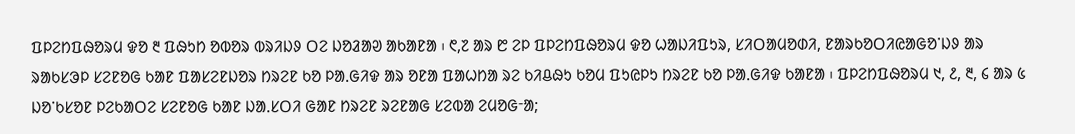ᱯᱞᱮᱴᱯᱷᱚᱨᱢ ᱫᱚ ᱓ ᱯᱷᱩᱴ ᱚᱵᱚᱨ ᱵᱨᱤᱡᱽ ᱛᱮ ᱡᱚᱲᱟᱣ ᱟᱠᱟᱱᱟ ᱾ ᱖,᱗ ᱟᱨ ᱘ ᱮᱞ ᱯᱞᱮᱴᱯᱷᱚᱨᱢ ᱫᱚ ᱦᱟᱡᱤᱯᱩᱨ, ᱥᱤᱛᱟᱢᱚᱰᱤ, ᱱᱟᱨᱠᱚᱛᱤᱭᱟᱜᱚᱸᱡᱽ ᱟᱨ ᱨᱟᱠᱥᱳᱞ ᱥᱮᱱᱚᱜ ᱠᱟᱱ ᱯᱟᱥᱮᱱᱡᱚᱨ ᱴᱨᱮᱱ ᱠᱚ ᱞᱟᱹᱜᱤᱫ ᱟᱨ ᱚᱱᱟ ᱯᱟᱦᱴᱟ ᱨᱮ ᱠᱤᱪᱷᱩ ᱠᱚᱢ ᱯᱩᱭᱞᱩ ᱴᱨᱮᱱ ᱠᱚ ᱞᱟᱹᱜᱤᱫ ᱠᱟᱱᱟ ᱾ ᱯᱞᱮᱴᱯᱷᱚᱨᱢ ᱑, ᱒, ᱓, ᱔ ᱟᱨ ᱕ ᱡᱚᱸᱠᱥᱚᱱ ᱞᱮᱠᱟᱛᱮ ᱥᱮᱱᱚᱜ ᱠᱟᱱ ᱡᱟᱹᱥᱛᱤ ᱜᱟᱱ ᱴᱨᱮᱱ ᱨᱮᱱᱟᱜ ᱥᱮᱵᱟ ᱮᱢᱚᱜᱼᱟ;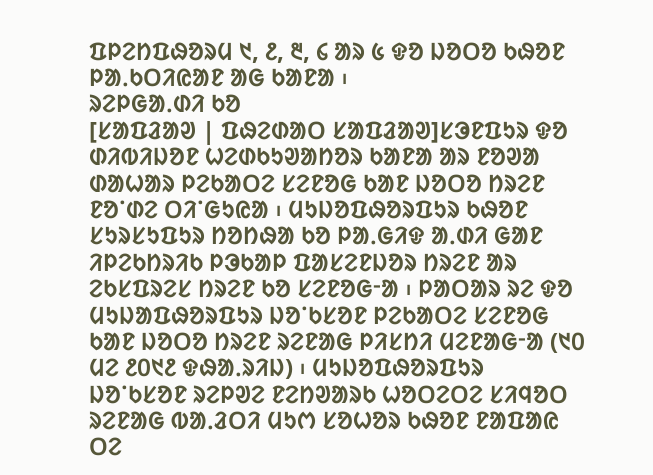ᱯᱞᱮᱴᱯᱷᱚᱨᱢ ᱑, ᱒, ᱓, ᱔ ᱟᱨ ᱕ ᱫᱚ ᱡᱚᱛᱚ ᱠᱷᱚᱱ ᱞᱟᱹᱠᱛᱤᱭᱟᱱ ᱟᱜ ᱠᱟᱱᱟ ᱾
ᱨᱮᱞᱜᱟᱹᱰᱤ ᱠᱚ
[ᱥᱟᱯᱲᱟᱣ | ᱯᱷᱮᱰᱟᱛ ᱥᱟᱯᱲᱟᱣ]ᱥᱳᱱᱯᱩᱨ ᱫᱚ ᱰᱤᱵᱤᱡᱚᱱ ᱦᱮᱰᱠᱩᱣᱟᱴᱚᱨ ᱠᱟᱱᱟ ᱟᱨ ᱱᱚᱣᱟ ᱰᱟᱦᱟᱨ ᱞᱮᱠᱟᱛᱮ ᱥᱮᱱᱚᱜ ᱠᱟᱱ ᱡᱚᱛᱚ ᱴᱨᱮᱱ ᱱᱚᱸᱰᱮ ᱛᱤᱸᱜᱩᱭᱟ ᱾ ᱢᱩᱡᱚᱯᱷᱚᱨᱯᱩᱨ ᱠᱷᱚᱱ ᱥᱩᱨᱥᱩᱯᱩᱨ ᱴᱚᱴᱷᱟ ᱠᱚ ᱞᱟᱹᱜᱤᱫ ᱟᱹᱰᱤ ᱜᱟᱱ ᱤᱞᱮᱠᱴᱨᱤᱠ ᱞᱳᱠᱟᱞ ᱯᱟᱥᱮᱱᱡᱚᱨ ᱴᱨᱮᱱ ᱟᱨ ᱮᱠᱥᱯᱨᱮᱥ ᱴᱨᱮᱱ ᱠᱚ ᱥᱮᱱᱚᱜᱼᱟ ᱾ ᱞᱟᱛᱟᱨ ᱨᱮ ᱫᱚ ᱢᱩᱡᱟᱯᱷᱚᱨᱯᱩᱨ ᱡᱚᱸᱠᱥᱚᱱ ᱞᱮᱠᱟᱛᱮ ᱥᱮᱱᱚᱜ ᱠᱟᱱ ᱡᱚᱛᱚ ᱴᱨᱮᱱ ᱨᱮᱱᱟᱜ ᱞᱤᱥᱴᱤ ᱢᱮᱱᱟᱜᱼᱟ (᱑᱐ ᱢᱮ ᱒᱐᱑᱒ ᱫᱷᱟᱹᱨᱤᱡ) ᱾ ᱢᱩᱡᱚᱯᱷᱚᱨᱯᱩᱨ ᱡᱚᱸᱠᱥᱚᱱ ᱨᱮᱞᱣᱮ ᱱᱮᱴᱣᱟᱨᱠ ᱦᱚᱛᱮᱛᱮ ᱥᱤᱧᱚᱛ ᱨᱮᱱᱟᱜ ᱵᱟᱹᱲᱛᱤ ᱢᱩᱬ ᱥᱚᱦᱚᱨ ᱠᱷᱚᱱ ᱱᱟᱯᱟᱭ ᱛᱮ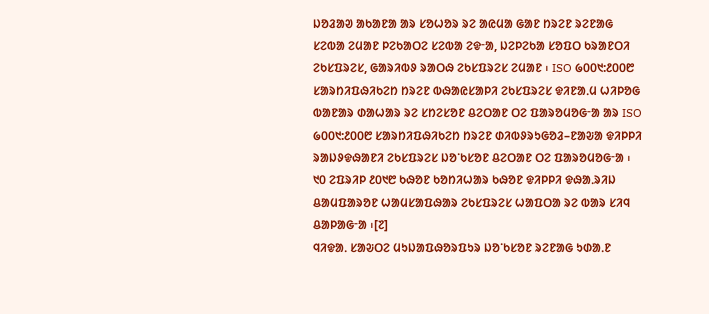ᱡᱚᱲᱟᱣ ᱟᱠᱟᱱᱟ ᱟᱨ ᱥᱚᱦᱚᱨ ᱨᱮ ᱟᱭᱢᱟ ᱜᱟᱱ ᱴᱨᱮᱱ ᱨᱮᱱᱟᱜ ᱥᱮᱵᱟ ᱮᱢᱟᱱ ᱞᱮᱠᱟᱛᱮ ᱥᱮᱵᱟ ᱮᱫᱼᱟ, ᱡᱮᱞᱮᱠᱟ ᱥᱚᱯᱛ ᱠᱨᱟᱱᱛᱤ ᱮᱠᱥᱯᱨᱮᱥ, ᱜᱟᱨᱤᱵᱽ ᱨᱟᱛᱷ ᱮᱠᱥᱯᱨᱮᱥ ᱮᱢᱟᱱ ᱾ ISO ᱙᱐᱐᱑:᱒᱐᱐᱘ ᱥᱟᱨᱴᱤᱯᱷᱤᱠᱮᱴ ᱴᱨᱮᱱ ᱵᱷᱟᱭᱥᱟᱞᱤ ᱮᱠᱥᱯᱨᱮᱥ ᱫᱤᱱᱟᱹᱢ ᱦᱤᱞᱚᱜ ᱵᱟᱱᱟᱨ ᱰᱟᱦᱟᱨ ᱨᱮ ᱥᱴᱮᱥᱚᱱ ᱪᱮᱛᱟᱱ ᱛᱮ ᱯᱟᱨᱚᱢᱚᱜᱼᱟ ᱟᱨ ISO ᱙᱐᱐᱑:᱒᱐᱐᱘ ᱥᱟᱨᱴᱤᱯᱷᱤᱠᱮᱴ ᱴᱨᱮᱱ ᱰᱤᱵᱽᱨᱩᱜᱚᱲ–ᱱᱟᱶᱟ ᱫᱤᱞᱞᱤ ᱨᱟᱡᱽᱫᱷᱟᱱᱤ ᱮᱠᱥᱯᱨᱮᱥ ᱡᱚᱸᱠᱥᱚᱱ ᱪᱮᱛᱟᱱ ᱛᱮ ᱯᱟᱨᱚᱢᱚᱜᱼᱟ ᱾ ᱑᱐ ᱮᱯᱨᱤᱞ ᱒᱐᱑᱘ ᱠᱷᱚᱱ ᱠᱚᱴᱤᱦᱟᱨ ᱠᱷᱚᱱ ᱫᱤᱞᱞᱤ ᱫᱷᱟᱹᱨᱤᱡ ᱪᱟᱢᱯᱟᱨᱚᱱ ᱦᱟᱢᱥᱟᱯᱷᱟᱨ ᱮᱠᱥᱯᱨᱮᱥ ᱦᱟᱯᱛᱟ ᱨᱮ ᱵᱟᱨ ᱥᱤᱧ ᱪᱟᱞᱟᱜᱼᱟ ᱾[᱗]
ᱧᱤᱫᱟᱹ ᱥᱟᱶᱛᱮ ᱢᱩᱡᱟᱯᱷᱚᱨᱯᱩᱨ ᱡᱚᱸᱠᱥᱚᱱ ᱨᱮᱱᱟᱜ ᱩᱰᱟᱹᱱ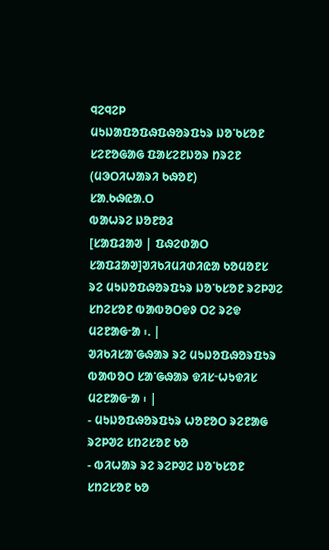ᱧᱮᱧᱮᱞ
ᱢᱩᱡᱟᱯᱚᱯᱷᱯᱷᱚᱨᱯᱩᱨ ᱡᱚᱸᱠᱥᱚᱱ ᱥᱮᱱᱚᱜᱟᱜ ᱯᱟᱥᱮᱱᱡᱚᱨ ᱴᱨᱮᱱ (ᱢᱳᱛᱤᱦᱟᱨᱤ ᱠᱷᱚᱱ)
ᱥᱟᱹᱠᱷᱭᱟᱹᱛ
ᱵᱟᱦᱨᱮ ᱡᱚᱱᱚᱲ
[ᱥᱟᱯᱲᱟᱣ | ᱯᱷᱮᱰᱟᱛ ᱥᱟᱯᱲᱟᱣ]ᱣᱤᱠᱤᱢᱤᱰᱤᱭᱟ ᱠᱚᱢᱚᱱᱥ ᱨᱮ ᱢᱩᱡᱚᱯᱷᱚᱨᱯᱩᱨ ᱡᱚᱸᱠᱥᱚᱱ ᱨᱮᱞᱣᱮ ᱥᱴᱮᱥᱚᱱ ᱵᱟᱵᱚᱛᱫᱽ ᱛᱮ ᱨᱮᱫ ᱢᱮᱱᱟᱜᱼᱟ ᱾. |
ᱣᱤᱠᱤᱥᱟᱸᱜᱷᱟᱨ ᱨᱮ ᱢᱩᱡᱚᱯᱷᱚᱨᱯᱩᱨ ᱵᱟᱵᱚᱛ ᱥᱟᱸᱜᱷᱟᱨ ᱫᱤᱥᱼᱦᱩᱫᱤᱥ ᱢᱮᱱᱟᱜᱼᱟ ᱾ |
- ᱢᱩᱡᱚᱯᱷᱚᱨᱯᱩᱨ ᱦᱚᱱᱚᱛ ᱨᱮᱱᱟᱜ ᱨᱮᱞᱣᱮ ᱥᱴᱮᱥᱚᱱ ᱠᱚ
- ᱵᱤᱦᱟᱨ ᱨᱮ ᱨᱮᱞᱣᱮ ᱡᱚᱸᱠᱥᱚᱱ ᱥᱴᱮᱥᱚᱱ ᱠᱚ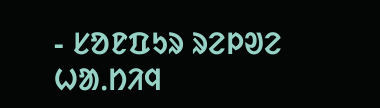- ᱥᱚᱱᱯᱩᱨ ᱨᱮᱞᱣᱮ ᱦᱟᱹᱴᱤᱧ